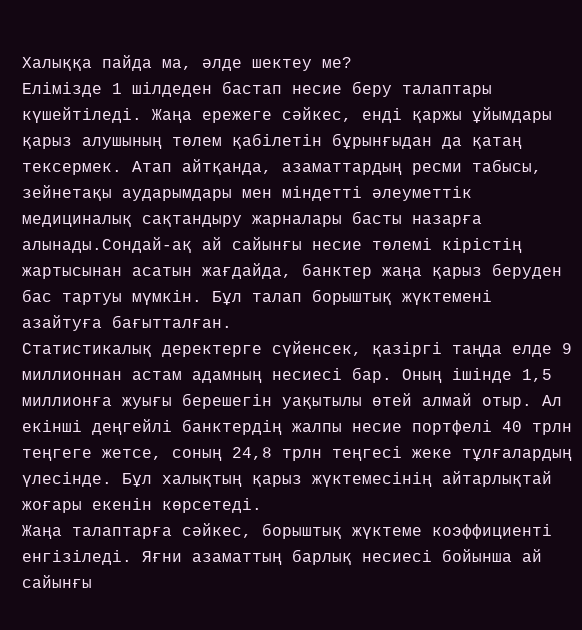Халыққа пайда ма, әлде шектеу ме?
Елімізде 1 шілдеден бастап несие беру талаптары күшейтіледі. Жаңа ережеге сәйкес, енді қаржы ұйымдары қарыз алушының төлем қабілетін бұрынғыдан да қатаң тексермек. Атап айтқанда, азаматтардың ресми табысы, зейнетақы аударымдары мен міндетті әлеуметтік медициналық сақтандыру жарналары басты назарға алынады.Сондай-ақ ай сайынғы несие төлемі кірістің жартысынан асатын жағдайда, банктер жаңа қарыз беруден бас тартуы мүмкін. Бұл талап борыштық жүктемені азайтуға бағытталған.
Статистикалық деректерге сүйенсек, қазіргі таңда елде 9 миллионнан астам адамның несиесі бар. Оның ішінде 1,5 миллионға жуығы берешегін уақытылы өтей алмай отыр. Ал екінші деңгейлі банктердің жалпы несие портфелі 40 трлн теңгеге жетсе, соның 24,8 трлн теңгесі жеке тұлғалардың үлесінде. Бұл халықтың қарыз жүктемесінің айтарлықтай жоғары екенін көрсетеді.
Жаңа талаптарға сәйкес, борыштық жүктеме коэффициенті енгізіледі. Яғни азаматтың барлық несиесі бойынша ай сайынғы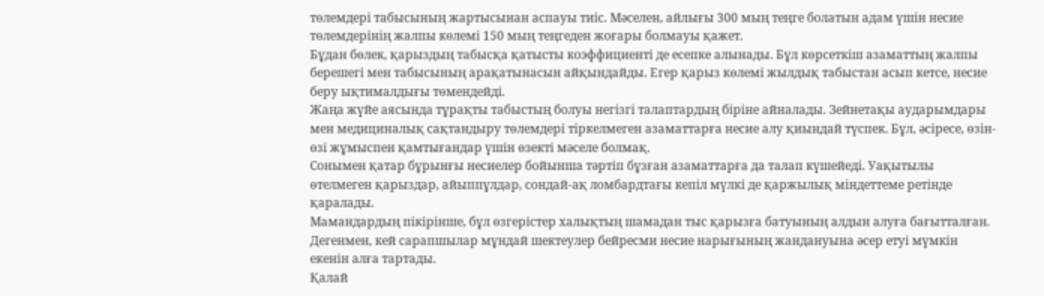төлемдері табысының жартысынан аспауы тиіс. Мәселен, айлығы 300 мың теңге болатын адам үшін несие төлемдерінің жалпы көлемі 150 мың теңгеден жоғары болмауы қажет.
Бұдан бөлек, қарыздың табысқа қатысты коэффициенті де есепке алынады. Бұл көрсеткіш азаматтың жалпы берешегі мен табысының арақатынасын айқындайды. Егер қарыз көлемі жылдық табыстан асып кетсе, несие беру ықтималдығы төмендейді.
Жаңа жүйе аясында тұрақты табыстың болуы негізгі талаптардың біріне айналады. Зейнетақы аударымдары мен медициналық сақтандыру төлемдері тіркелмеген азаматтарға несие алу қиындай түспек. Бұл, әсіресе, өзін-өзі жұмыспен қамтығандар үшін өзекті мәселе болмақ.
Сонымен қатар бұрынғы несиелер бойынша тәртіп бұзған азаматтарға да талап күшейеді. Уақытылы өтелмеген қарыздар, айыппұлдар, сондай-ақ ломбардтағы кепіл мүлкі де қаржылық міндеттеме ретінде қаралады.
Мамандардың пікірінше, бұл өзгерістер халықтың шамадан тыс қарызға батуының алдын алуға бағытталған. Дегенмен, кей сарапшылар мұндай шектеулер бейресми несие нарығының жандануына әсер етуі мүмкін екенін алға тартады.
Қалай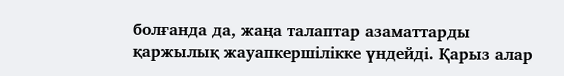болғанда да, жаңа талаптар азаматтарды қаржылық жауапкершілікке үндейді. Қарыз алар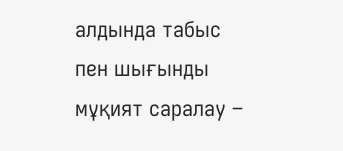алдында табыс пен шығынды мұқият саралау –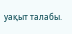уақыт талабы.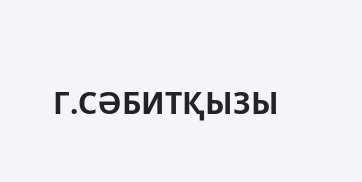Г.СӘБИТҚЫЗЫ